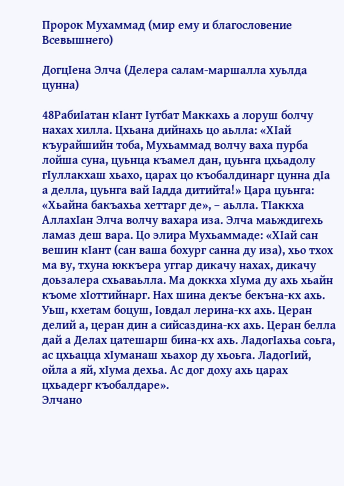Пророк Мухаммад (мир ему и благословение Всевышнего)

ДогцIена Элча (Делера салам-маршалла хуьлда цунна)

48РабиIатан кIант Iутбат Маккахь а лоруш болчу нахах хилла. Цхьана дийнахь цо аьлла: «ХIай къурайшийн тоба, Мухьаммад волчу ваха пурба лойша суна, цуьнца къамел дан, цуьнга цхьадолу гIуллакхаш хьахо, царах цо къобалдинарг цунна дIа а делла, цуьнга вай Iадда дитийта!» Цара цуьнга: «Хьайна бакъахьа хеттарг де», – аьлла. ТIаккха АллахIан Элча волчу вахара иза. Элча маьждигехь ламаз деш вара. Цо элира Мухьаммаде: «ХIай сан вешин кIант (сан ваша бохург санна ду иза), хьо тхох ма ву, тхуна юккъера уггар дикачу нахах, дикачу доьзалера схьаваьлла. Ма доккха хIума ду ахь хьайн къоме хIоттийнарг. Нах шина декъе бекъна-кх ахь. Уьш, кхетам боцуш, Iовдал лерина-кх ахь. Церан делий а, церан дин а сийсаздина-кх ахь. Церан белла дай а Делах цатешарш бина-кх ахь. ЛадогIахьа соьга, ас цхьацца хIуманаш хьахор ду хьоьга. ЛадогІий, ойла а яй, хIума дехьа. Ас дог доху ахь царах цхьадерг къобалдаре».
Элчано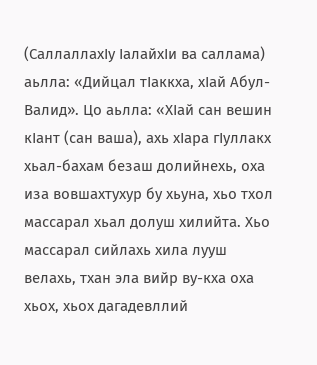(СаллаллахIу IалайхIи ва саллама) аьлла: «Дийцал тІаккха, хIай Абул-Валид». Цо аьлла: «ХIай сан вешин кIант (сан ваша), ахь хIара гIуллакх хьал-бахам безаш долийнехь, оха иза вовшахтухур бу хьуна, хьо тхол массарал хьал долуш хилийта. Хьо массарал сийлахь хила лууш велахь, тхан эла вийр ву-кха оха хьох, хьох дагадевллий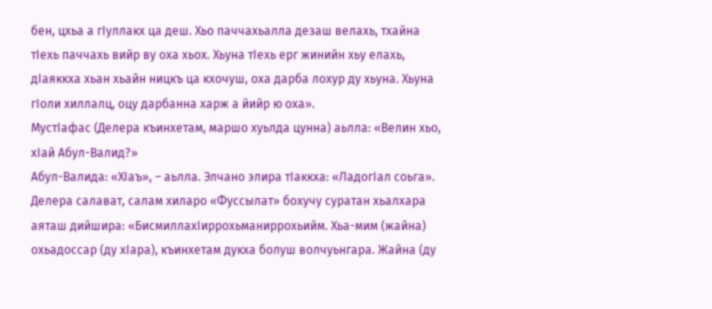бен, цхьа а гIуллакх ца деш. Хьо паччахьалла дезаш велахь, тхайна тIехь паччахь вийр ву оха хьох. Хьуна тIехь ерг жинийн хьу елахь, дIаяккха хьан хьайн ницкъ ца кхочуш, оха дарба лохур ду хьуна. Хьуна гIоли хиллалц, оцу дарбанна харж а йийр ю оха».
МустIафас (Делера къинхетам, маршо хуьлда цунна) аьлла: «Велин хьо, хIай Абул-Валид?»
Абул-Валида: «ХIаъ», – аьлла. Элчано элира тІаккха: «ЛадогIал соьга». Делера салават, салам хиларо «Фуссылат» бохучу суратан хьалхара аяташ дийшира: «БисмиллахIиррохьманиррохьийм. Хьа-мим (жайна) охьадоссар (ду хIара), къинхетам дукха болуш волчуьнгара. Жайна (ду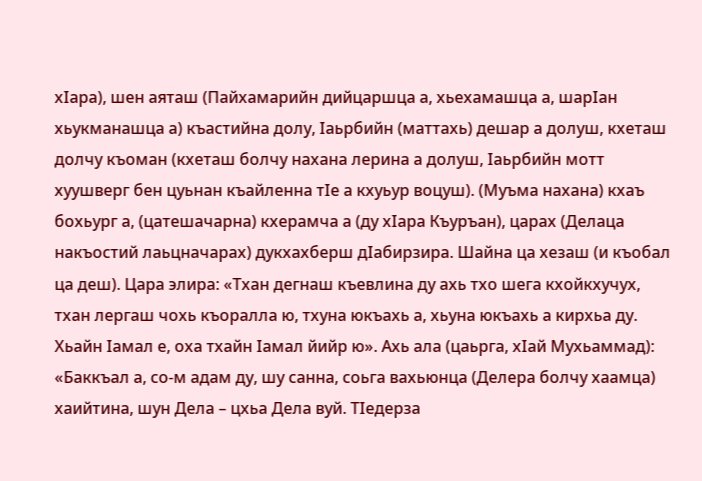хIара), шен аяташ (Пайхамарийн дийцаршца а, хьехамашца а, шарIан хьукманашца а) къастийна долу, Iаьрбийн (маттахь) дешар а долуш, кхеташ долчу къоман (кхеташ болчу нахана лерина а долуш, Iаьрбийн мотт хуушверг бен цуьнан къайленна тIе а кхуьур воцуш). (Муъма нахана) кхаъ бохьург а, (цатешачарна) кхерамча а (ду хIара Къуръан), царах (Делаца накъостий лаьцначарах) дукхахберш дIабирзира. Шайна ца хезаш (и къобал ца деш). Цара элира: «Тхан дегнаш къевлина ду ахь тхо шега кхойкхучух, тхан лергаш чохь къоралла ю, тхуна юкъахь а, хьуна юкъахь а кирхьа ду. Хьайн Iамал е, оха тхайн Iамал йийр ю». Ахь ала (цаьрга, хIай Мухьаммад): «Баккъал а, со-м адам ду, шу санна, соьга вахьюнца (Делера болчу хаамца) хаийтина, шун Дела – цхьа Дела вуй. ТIедерза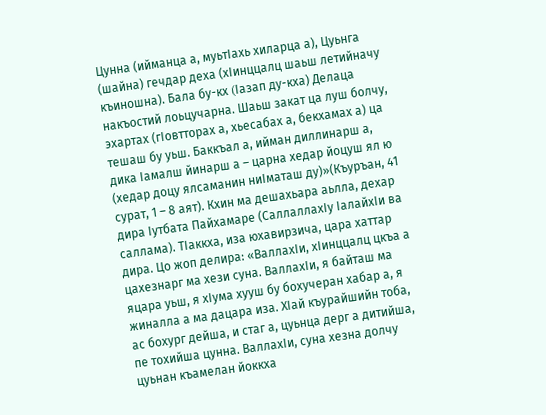Цунна (ийманца а, муьтIахь хиларца а), Цуьнга (шайна) гечдар деха (хIинццалц шаьш летийначу къиношна). Бала бу-кх (Iазап ду-кха) Делаца накъостий лоьцучарна. Шаьш закат ца луш болчу, эхартах (гIовтторах а, хьесабах а, бекхамах а) ца тешаш бу уьш. Баккъал а, ийман диллинарш а, дика Iамалш йинарш а – царна хедар йоцуш ял ю (хедар доцу ялсаманин ниІматаш ду)»(Къуръан, 41 сурат, 1 – 8 аят). Кхин ма дешахьара аьлла, дехар дира Iутбата Пайхамаре (СаллаллахIу IалайхIи ва саллама). ТIаккха, иза юхавирзича, цара хаттар дира. Цо жоп делира: «ВаллахIи, хIинццалц цкъа а цахезнарг ма хези суна. ВаллахIи, я байташ ма яцара уьш, я хIума хууш бу бохучеран хабар а, я жиналла а ма дацара иза. ХIай къурайшийн тоба, ас бохург дейша, и стаг а, цуьнца дерг а дитийша, пе тохийша цунна. ВаллахIи, суна хезна долчу цуьнан къамелан йоккха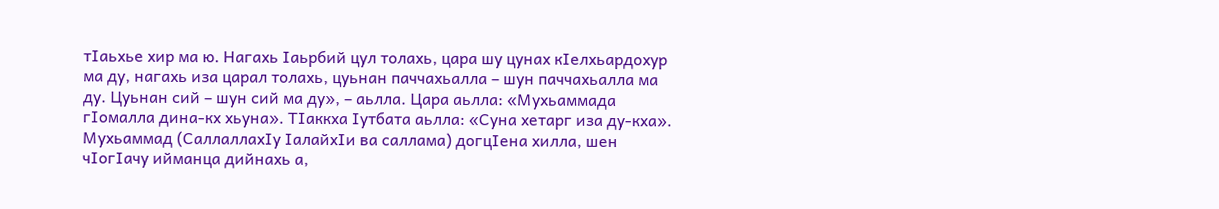тIаьхье хир ма ю. Нагахь Iаьрбий цул толахь, цара шу цунах кIелхьардохур ма ду, нагахь иза царал толахь, цуьнан паччахьалла – шун паччахьалла ма ду. Цуьнан сий – шун сий ма ду», – аьлла. Цара аьлла: «Мухьаммада гIомалла дина-кх хьуна». ТIаккха Iутбата аьлла: «Суна хетарг иза ду-кха».
Мухьаммад (СаллаллахIу IалайхIи ва саллама) догцIена хилла, шен чIогIачу ийманца дийнахь а,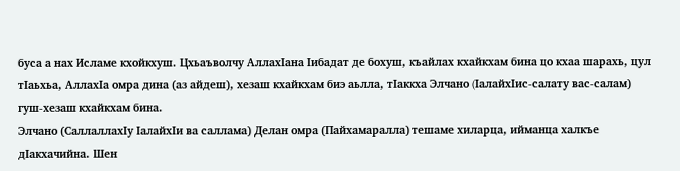буса а нах Исламе кхойкхуш. Цхьаъволчу АллахIана Iибадат де бохуш, къайлах кхайкхам бина цо кхаа шарахь, цул тIаьхьа, АллахIа омра дина (аз айдеш), хезаш кхайкхам биэ аьлла, тIаккха Элчано (IалайхIис-салату вас-салам) гуш-хезаш кхайкхам бина.
Элчано (СаллаллахIу IалайхIи ва саллама) Делан омра (Пайхамаралла) тешаме хиларца, ийманца халкъе дIакхачийна. Шен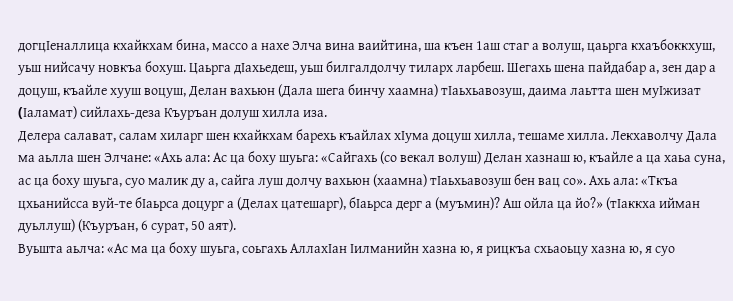догцIеналлица кхайкхам бина, массо а нахе Элча вина ваийтина, ша къен 1аш стаг а волуш, цаьрга кхаъбоккхуш, уьш нийсачу новкъа бохуш. Цаьрга дIахьедеш, уьш билгалдолчу тиларх ларбеш. Шегахь шена пайдабар а, зен дар а доцуш, къайле хууш воцуш, Делан вахьюн (Дала шега бинчу хаамна) тIаьхьавозуш, даима лаьтта шен муIжизат (Iаламат) сийлахь-деза Къуръан долуш хилла иза.
Делера салават, салам хиларг шен кхайкхам барехь къайлах хIума доцуш хилла, тешаме хилла. Лекхаволчу Дала ма аьлла шен Элчане: «Ахь ала: Ас ца боху шуьга: «Сайгахь (со векал волуш) Делан хазнаш ю, къайле а ца хаьа суна, ас ца боху шуьга, суо малик ду а, сайга луш долчу вахьюн (хаамна) тIаьхьавозуш бен вац со». Ахь ала: «Ткъа цхьанийсса вуй-те бIаьрса доцург а (Делах цатешарг), бIаьрса дерг а (муъмин)? Аш ойла ца йо?» (тIаккха ийман дуьллуш) (Къуръан, 6 сурат, 50 аят).
Вуьшта аьлча: «Ас ма ца боху шуьга, соьгахь АллахIан Iилманийн хазна ю, я рицкъа схьаоьцу хазна ю, я суо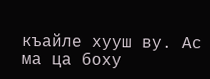къайле хууш ву. Ас ма ца боху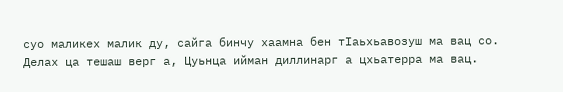суо маликех малик ду, сайга бинчу хаамна бен тIаьхьавозуш ма вац со. Делах ца тешаш верг а, Цуьнца ийман диллинарг а цхьатерра ма вац.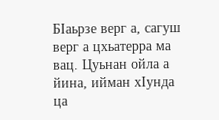БIаьрзе верг а, сагуш верг а цхьатерра ма вац. Цуьнан ойла а йина, ийман хIунда ца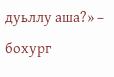дуьллу аша?» – бохург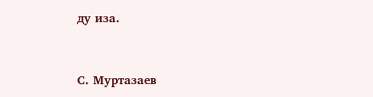ду иза.



С. Муртазаев